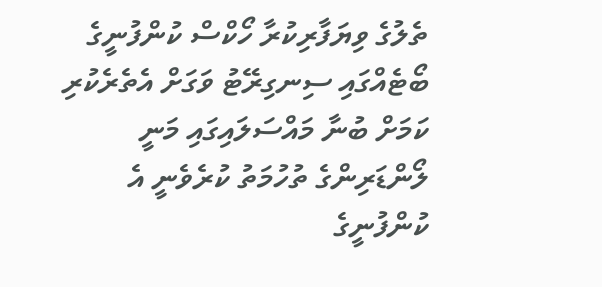ތެލުގެ ވިޔަފާރިކުރާ ހޯކްސް ކުންފުނީގެ ބޯޓެއްގައި ސިނގިރޭޓު ވަގަށް އެތެރެކުރި ކަމަށް ބުނާ މައްސަލައިގައި މަނީ ލޯންޑަރިންގެ ތުހުމަތު ކުރެވެނީ އެ ކުންފުނީގެ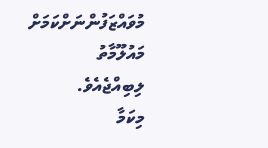މުވައްޒަފުންނަށްކަމަށް މައުލޫމާތު ލިބިއްޖެއެވެ.
މިކަމާ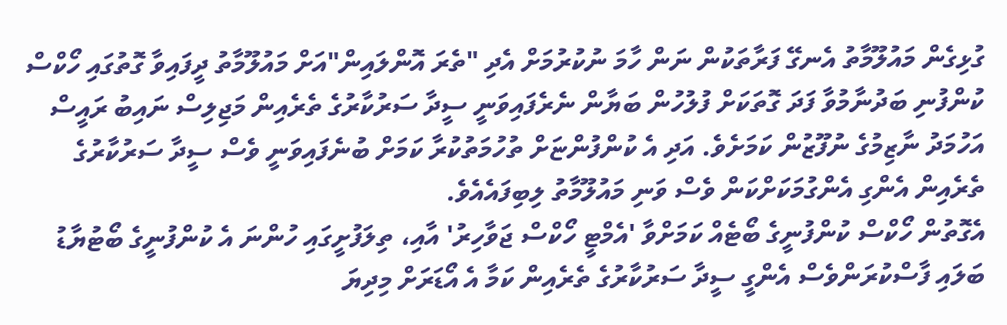ގުޅިގެން މައުލޫމާތު އެނގޭ ފަރާތަކުން ނަން ހާމަ ނުކުރުމަށް އެދި "ތެރަ އޮންލައިން"އަށް މައުލޫމާތު ދީފައިވާ ގޮތުގައި ހޯކްސް ކުންފުނި ބަދުނާމުވާ ފަދަ ގޮތަކަށް ފުލުހުން ބަޔާން ނެރެފައިވަނީ ސީދާ ސަރުކާރުގެ ތެރެއިން މަޖިލިސް ނައިބު ރައީސް އަހުމަދު ނާޒިމުގެ ނުފޫޒުން ކަމަށެވެ. އަދި އެ ކުންފުންޏަށް ތުހުމަތުކުރާ ކަމަށް ބުނެފައިވަނީ ވެސް ސީދާ ސަރުކާރުގެ ތެރެއިން އެންގި އެންގުމަކަށްކަން ވެސް ވަނި މައުލޫމާތު ލިބިފައެއެވެ.
އެގޮތުން ހޯކްސް ކުންފުނީގެ ބޯޓެއް ކަމަށްވާ 'އެމްޓީ ހޯކްސް ޖަވާހިރު' އާއި، ތިލަފުށީގައި ހުންނަ އެ ކުންފުނީގެ ބޯޓުޔާޑު ބަލައި ފާސްކުރަންވެސް އެންގީ ސީދާ ސަރުކާރުގެ ތެރެއިން ކަމާ އެ އޯޑަރަށް މިދިޔަ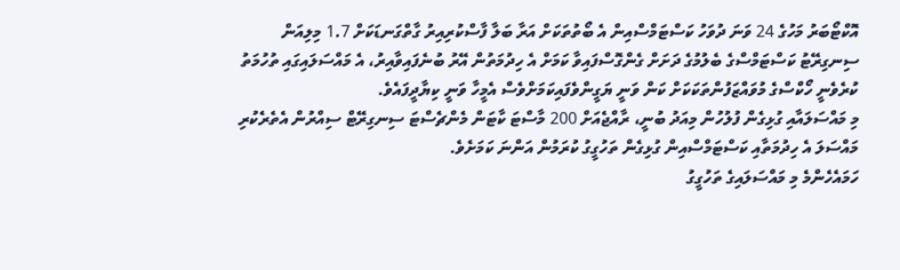އޮކްޓޯބަރު މަހުގެ 24 ވަނަ ދުވަހު ކަސްޓަމްސްއިން އެ ބޯތުތަކަށް އަރާ ބަލާ ފާސްކުރިއިރު ގާތްގަނޑަކަށް 1.7 މިލިއަން ސިނގިރޭޓު ކަސްޓަމްސްގެ ބެލުމުގެ ދަށަށް ގެންގޮސްފައިވާ ކަމަށް އެ ހިދުމަތުން އޭރު ބުނެފައިވާއިރު، އެ މައްސަލައިގައި ތުހުމަތު ކުރެވެނީ ހޯކްސްގެ މުވައްޒަފުންތަކަކަށް ކަން ވަނީ ޔަގީންވެފައިކަމަށްވެސް އެމީހާ ވަނީ ކިޔާދީފައެވެ.
މި މައްސަލައާއި ގުޅިގެން ފުލުހުން މިއަދު ބުނީ، ރާއްޖެއަށް 200 މާސްޓަ ކާޓަން މެންޗެސްޓަ ސިނގިރޭޓް ސިއްރުން އެތެރެކުރި މައްސަލަ އެ ހިދުމަތާއި ކަސްޓަމްސްއިން ގުޅިގެން ތަހުގީގު ކުރަމުން އަންނަ ކަމަށެވެ.
ހަމައެހެންމެ މި މައްސަލައިގެ ތަހުގީގު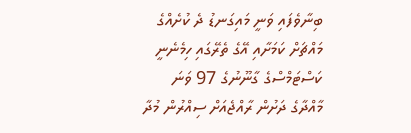ބިނާވެފައި ވަނީ މައިގަނޑު ދެ ކުށެއްގެ މައްޗަށް ކަމަށާއި އޭގެ ތެރޭގައި ހިމެނެނީ ކަސްޓަމްސްގެ ގާނޫނުގެ 97 ވަނަ މާއްދާގެ ދަށުން ރާއްޖެއަށް ސިއްރުން މުދާ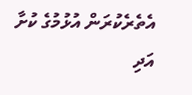އެތެރެކުރަން އުޅުމުގެ ކުށާ އަދި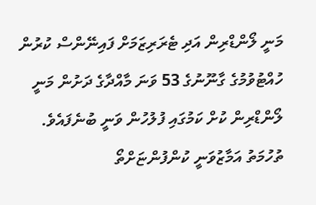މަނީ ލޯންޑްރިން އަދި ޓެރަރިޒަމަށް ފައިނޭންސް ކުރުން ހުއްޓުވުމުގެ ގާނޫނުގެ 53 ވަނަ މާއްދާގެ ދަށުން މަނީ ލޯންޑްރިން ކުށް ކަމުގައި ފުލުހުން ވަނީ ބުނެފައެވެ.
ތުހުމަތު އަމާޒުވަނީ ކުންފުންޏަށްތޯ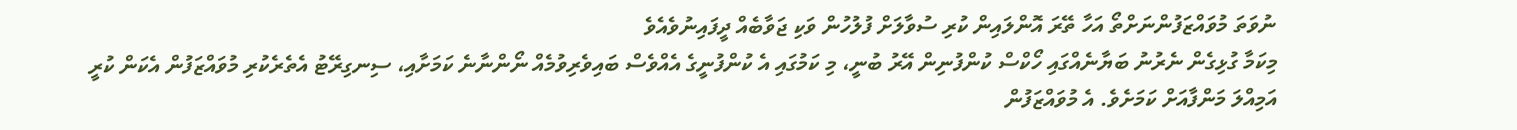ނުވަތަ މުވައްޒަފުންނަށްތޯ އަހާ ތޭރަ އޮންލައިން ކުރި ސުވާލަށް ފުލުހުން ވަކި ޖަވާބެއް ދީފައިނުވެއެވެ
މިކަމާ ގުޅިގެން ނެރުނު ބަޔާނެއްގައި ހޯކްސް ކުންފުނިން އޭރު ބުނީ، މި ކަމުގައި އެ ކުންފުނީގެ އެއްވެސް ބައިވެރިވުމެއް ނޯންނާނެ ކަމަށާއި، ސިނގިރޭޓު އެތެރެކުރި މުވައްޒަފުން އެކަން ކުރީ އަމިއްލަ މަންފާއަށް ކަމަށެވެ. އެ މުވައްޒަފުން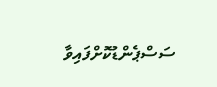ސަސްޕެންޑުކޮށްފައިވާ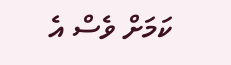ކަމަށް ވެސް އެ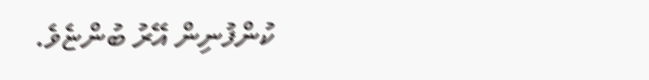ކުންފުނިން އޭރު ބުންޏެވެ.